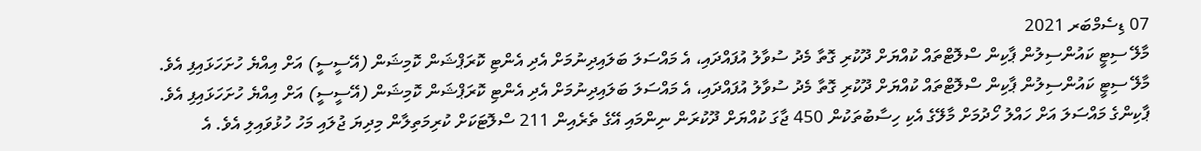07 ޑިސެމްބަރ 2021
މާލޭ ސިޓީ ކައުންސިލުން ޕާކިން ސްލޮޓްތައް ކުއްޔަށް ދޫކުރި ގޮތާ މެދު ސުވާލު އުފައްދައި، އެ މައްސަލަ ބަލައިދިނުމަށް އެދި އެންޓި ކޮރަޕްޝަން ކޮމިޝަން (އޭސީސީ) އަށް އިއްޔެ ހުށަހަޅައިފި އެވެ.
މާލޭ ސިޓީ ކައުންސިލުން ޕާކިން ސްލޮޓްތައް ކުއްޔަށް ދޫކުރި ގޮތާ މެދު ސުވާލު އުފައްދައި، އެ މައްސަލަ ބަލައިދިނުމަށް އެދި އެންޓި ކޮރަޕްޝަން ކޮމިޝަން (އޭސީސީ) އަށް އިއްޔެ ހުށަހަޅައިފި އެވެ.
ޕާކިންގެ މައްސަލަ އަށް ހައްލު ހޯދުމަށް މާލޭގެ އެކި ހިސާބުތަކުން 450 ޖާގަ ކުއްޔަށް ދޫކުރަން ނިންމައި އޭގެ ތެރެއިން 211 ސްލޮޓަކަށް ކުރިމަތިލާން މިދިޔަ ޖުލައި މަހު ހުޅުވައިލި އެވެ. އެ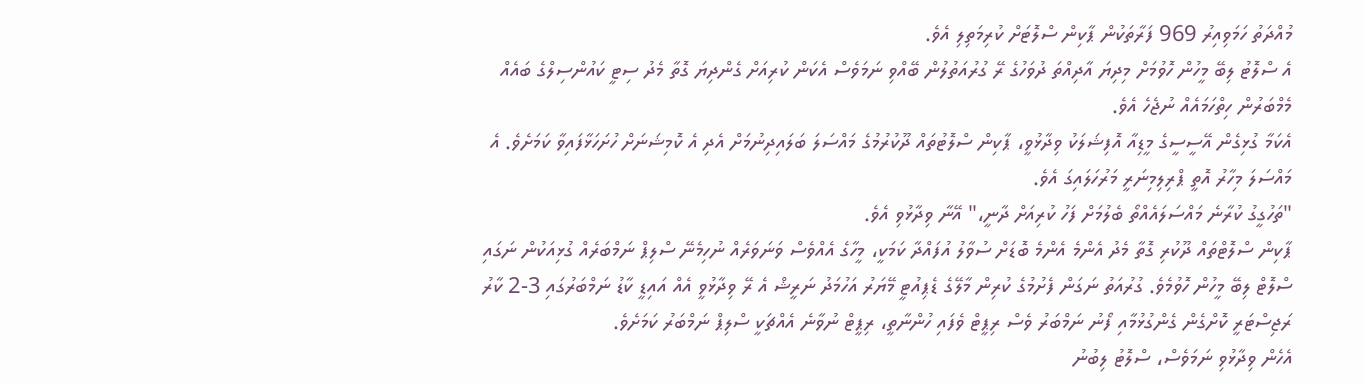މުއްދަތު ހަމަވިއިރު 969 ފަރާތަކުން ޕާކިން ސްލޮޓަށް ކުރިމަތިލި އެވެ.
އެ ސްލޮޓު ލިބޭ މީހުން ހޮވުމަށް މިދިޔަ އާދިއްތަ ދުވަހުގެ ރޭ ގުރުއަތުލުން ބޭއްވި ނަމަވެސް އެކަން ކުރިއަށް ގެންދިޔަ ގޮތާ މެދު ސިޓީ ކައުންސިލްގެ ބައެއް މެމްބަރުން ހިތްހަމައެއް ނުޖެހެ އެވެ.
އެކަމާ ގުޅިގެން އޭސީސީގެ މީޑިއާ އޮފިޝަލަކު ވިދާޅުވީ، ޕާކިން ސްލޮޓުތައް ދޫކުރުމުގެ މައްސަލަ ބަލައިދިނުމަށް އެދި އެ ކޮމިޝަނަށް ހުށަހަޅާފައިވާ ކަމަށެވެ. އެ މައްސަލަ މިހާރު އޮތީ ޕްރިލިމިނަރީ މަރުހަލައިގަ އެވެ.
"ތަހުގީގު ކުރާނެ މައްސަލައެއްތޯ ބެލުމަށް ފަހު ކުރިއަށް ދާނީ،" އޭނާ ވިދާޅުވި އެވެ.
ޕާކިން ސްލޮޓްތައް ދޫކުރި ގޮތާ މެދު އެންމެ އެންމެ ބޮޑަށް ސުވާލު އުފައްދާ ކަމަކީ، މީހާގެ އެއްވެސް ވަނަވަރެއް ނުހިމެނޭ ސްލިޕް ނަމްބަރެއް ގުޅިއަކުން ނަގައި ސްލޮޓް ލިބޭ މީހުން ހޮވުމެވެ. ގުރުއަތު ނަގަން ފެށުމުގެ ކުރިން މާލޭގެ ޑެޕިއުޓީ މޭޔަރު އަހުމަދު ނަރީޝް އެ ރޭ ވިދާޅުވީ އެއް އައިޑީ ކާޑު ނަމްބަރުގައި 3-2 ކާރު ރަޖިސްޓަރީ ކޮށްގެން ގެންގުޅުމާއި ފޯނު ނަމްބަރު ވެސް ރިޕީޓް ވެފައި ހުންނާތީ، ރިޕީޓް ނުވާނެ އެއްޗަކީ ސްލިޕް ނަމްބަރު ކަމަށެވެ.
އެހެން ވިދާޅުވި ނަމަވެސް، ސްލޮޓު ލިބުނު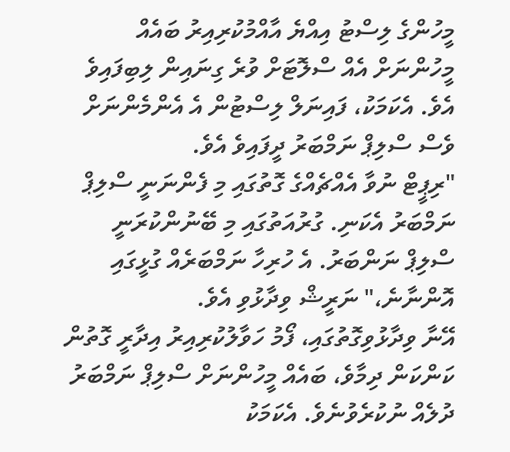މީހުންގެ ލިސްޓު އިއްޔެ އާއްމުކުރިއިރު ބައެއް މީހުންނަށް އެއް ސްލޮޓަށް ވުރެ ގިނައިން ލިބިފައިވެ އެވެ. އެކަމަކު، ފައިނަލް ލިސްޓުން އެ އެންމެންނަށް ވެސް ސްލިޕް ނަމްބަރު ދީފައިވެ އެވެ.
"ރިޕީޓް ނުވާ އެއްޗެއްގެ ގޮތުގައި މި ފެންނަނީ ސްލިޕް ނަމްބަރު އެކަނި. ގުރުއަތުގައި މި ބޭނުންކުރަނީ ސްލިޕް ނަންބަރު. އެ ހުރިހާ ނަމްބަރެއް ގުޅީގައި އޮންނާނެ،" ނަރީޝް ވިދާޅުވި އެވެ.
އޭނާ ވިދާޅުވިގޮތުގައި، ފޯމު ހަވާލުކުރިއިރު އިދާރީ ގޮތުން ކަންކަން ދިމާވެ، ބައެއް މީހުންނަށް ސްލިޕް ނަމްބަރު ދުލެއް ނުކުރެވުނެވެ. އެކަމަކު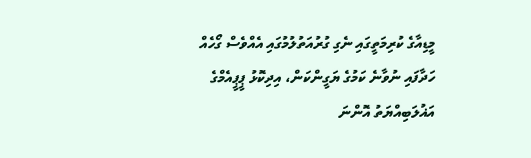މީޑިއާގެ ކުރިމަތީގައި ނެގި ގުރުއަތުލުމުގައި އެއްވެސް ގޯހެއް ހަދާފައި ނުވާނެ ކަމުގެ ޔަގީންކަން، އިދިކޮޅު ޕީޕީއެމްގެ އަޣުލަބިއްޔަތު އޮންނަ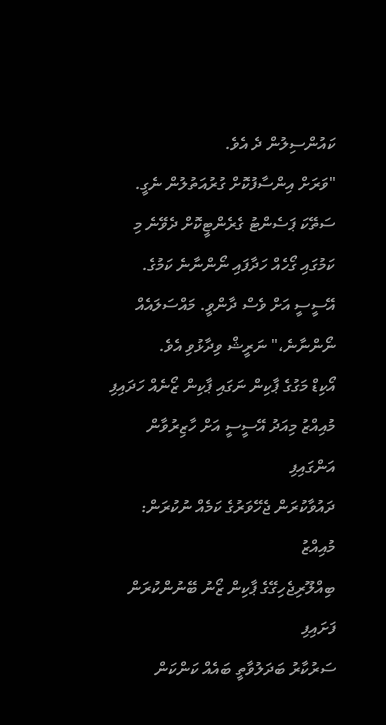ކައުންސިލުން ދެ އެވެ.
"ވަރަށް އިންސާފުކޮށް ގުރުއަތުލުން ނެގީ. ސަތޭކަ ޕަސެންޓު ގެރެންޓީކޮށް ދެވޭނެ މި ކަމުގައި ގޯހެއް ހަދާފައި ނޯންނާނެ ކަމުގެ. އޭސީސީ އަށް ވެސް ދާންވީ. މައްސަލައެއް ނޯންނާނެ،" ނަރީޝް ވިދާޅުވި އެވެ.
އޯކިޑް މަގުގެ ޕާކިން ނަގައި ޕާކިން ޒޯނެއް ހަދައިފި
މުއިއްޒު މިއަދު އޭސީސީ އަށް ހާޒިރުވާން އަންގައިފި
ދައުވާކުރަން ޖެހޭވަރުގެ ކަމެއް ނުކުރަން: މުއިއްޒު
ބިއްލޫރިޖެހިގޭގެ ޕާކިން ޒޯނު ބޭނުންކުރަން ފަށައިފި
ސަރުކާރު ބަދަލުވާތީ ބައެއް ކަންކަން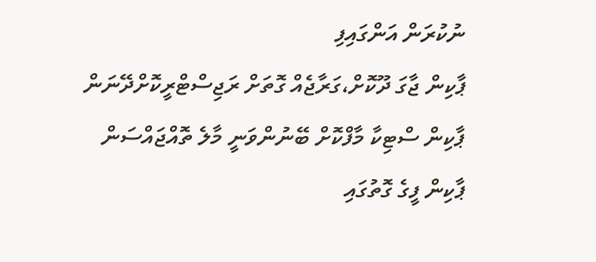ނުކުރަން އަންގައިފި
ޕާކިން ޖާގަ ދޫކޮށް،ގަރާޖެއް ގޮތަށް ރަޖިސްޓްރީކޮށްދޭނަން
ޕާކިން ސްޓިކާ މާފްކޮށް ބޭނުންވަނީ މާލެ ތޮއްޖައްސަން
ޕާކިން ފީގެ ގޮތުގައި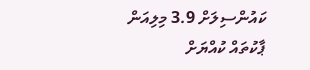ކައުންސިލަށް 3.9 މިލިއަން
ޕާކުތައް ކުއްޔަށް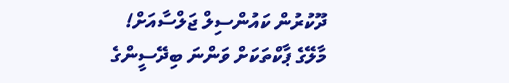ދޫކުރުން ކައުންސިލް ޖަލްސާއަށް!
މާލޭގެ ޕާކްތަކަށް ވަންނަ ބިދޭސީންގެ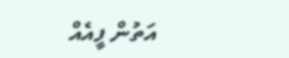އަތުން ފީއެއް